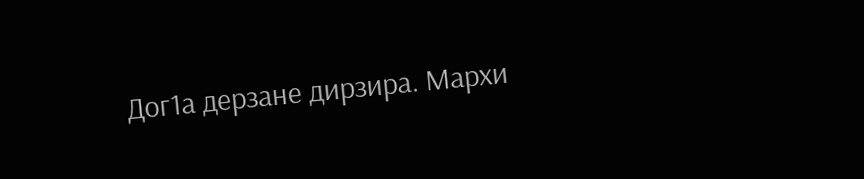Дог1а дерзане дирзира. Мархи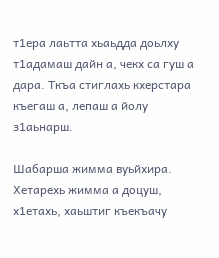т1ера лаьтта хьаьдда доьлху т1адамаш дайн а, чекх са гуш а дара. Ткъа стиглахь кхерстара къегаш а, лепаш а йолу з1аьнарш.

Шабарша жимма вуьйхира. Хетарехь жимма а доцуш, х1етахь, хаьштиг къекъачу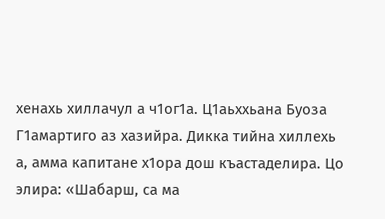хенахь хиллачул а ч1ог1а. Ц1аьххьана Буоза Г1амартиго аз хазийра. Дикка тийна хиллехь а, амма капитане х1ора дош къастаделира. Цо элира: «Шабарш, са ма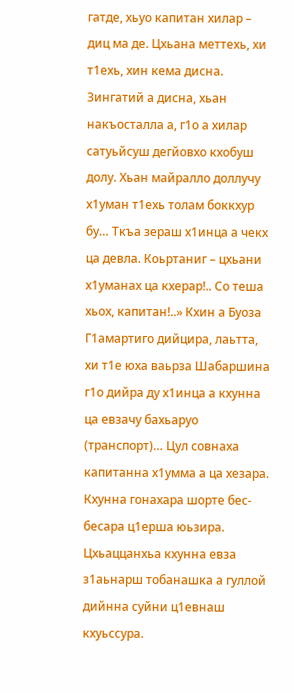гатде, хьуо капитан хилар – диц ма де. Цхьана меттехь, хи т1ехь, хин кема дисна. Зингатий а дисна, хьан накъосталла а, г1о а хилар сатуьйсуш дегйовхо кхобуш долу. Хьан майралло доллучу х1уман т1ехь толам боккхур бу… Ткъа зераш х1инца а чекх ца девла. Коьртаниг – цхьани х1уманах ца кхерар!.. Со теша хьох, капитан!..» Кхин а Буоза Г1амартиго дийцира, лаьтта, хи т1е юха ваьрза Шабаршина г1о дийра ду х1инца а кхунна ца евзачу бахьаруо (транспорт)… Цул совнаха капитанна х1умма а ца хезара. Кхунна гонахара шорте бес-бесара ц1ерша юьзира. Цхьаццанхьа кхунна евза з1аьнарш тобанашка а гуллой дийнна суйни ц1евнаш кхуьссура.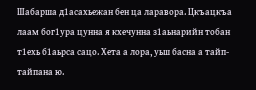Шабарша д1асахьежан бен ца ларавора. Цкъацкъа лаам бог1ура цунна я кхечунна з1аьнарийн тобан т1ехь б1аьрса сацо. Хета а лора, уьш басна а тайп-тайпана ю.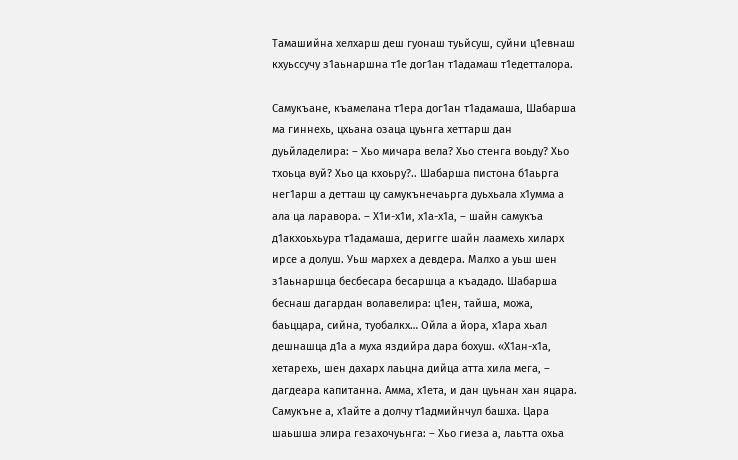Тамашийна хелхарш деш гуонаш туьйсуш, суйни ц1евнаш кхуьссучу з1аьнаршна т1е дог1ан т1адамаш т1едетталора.

Самукъане, къамелана т1ера дог1ан т1адамаша, Шабарша ма гиннехь, цхьана озаца цуьнга хеттарш дан дуьйладелира: – Хьо мичара вела? Хьо стенга воьду? Хьо тхоьца вуй? Хьо ца кхоьру?.. Шабарша пистона б1аьрга нег1арш а детташ цу самукънечаьрга дуьхьала х1умма а ала ца ларавора. – Х1и-х1и, х1а-х1а, – шайн самукъа д1акхоьхьура т1адамаша, деригге шайн лаамехь хиларх ирсе а долуш. Уьш мархех а девдера. Малхо а уьш шен з1аьнаршца бесбесара бесаршца а къададо. Шабарша беснаш дагардан волавелира: ц1ен, тайша, можа, баьццара, сийна, туобалкх… Ойла а йора, х1ара хьал дешнашца д1а а муха яздийра дара бохуш. «Х1ан-х1а, хетарехь, шен дахарх лаьцна дийца атта хила мега, – дагдеара капитанна. Амма, х1ета, и дан цуьнан хан яцара. Самукъне а, х1айте а долчу т1адмийнчул башха. Цара шаьшша элира гезахочуьнга: – Хьо гиеза а, лаьтта охьа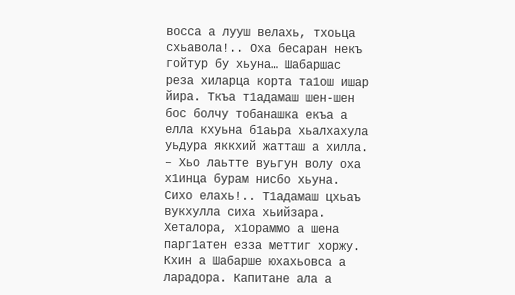восса а лууш велахь, тхоьца схьавола!.. Оха бесаран некъ гойтур бу хьуна… Шабаршас реза хиларца корта та1ош ишар йира. Ткъа т1адамаш шен-шен бос болчу тобанашка екъа а елла кхуьна б1аьра хьалхахула уьдура яккхий жатташ а хилла. – Хьо лаьтте вуьгун волу оха х1инца бурам нисбо хьуна. Сихо елахь!.. Т1адамаш цхьаъ вукхулла сиха хьийзара. Хеталора, х1ораммо а шена парг1атен езза меттиг хоржу. Кхин а Шабарше юхахьовса а ларадора. Капитане ала а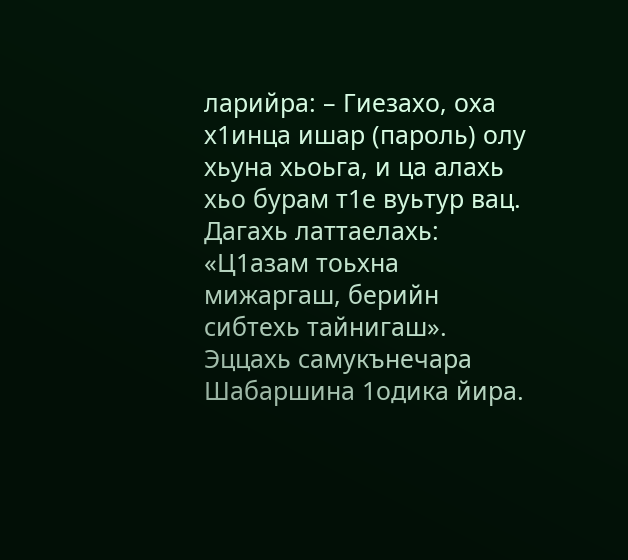ларийра: – Гиезахо, оха х1инца ишар (пароль) олу хьуна хьоьга, и ца алахь хьо бурам т1е вуьтур вац. Дагахь латтаелахь: «Ц1азам тоьхна мижаргаш, берийн сибтехь тайнигаш». Эццахь самукънечара Шабаршина 1одика йира.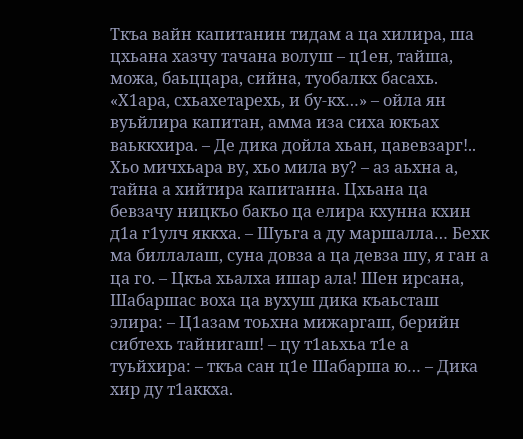Ткъа вайн капитанин тидам а ца хилира, ша цхьана хазчу тачана волуш – ц1ен, тайша, можа, баьццара, сийна, туобалкх басахь. «Х1ара, схьахетарехь, и бу-кх…» – ойла ян вуьйлира капитан, амма иза сиха юкъах ваьккхира. – Де дика дойла хьан, цавевзарг!.. Хьо мичхьара ву, хьо мила ву? – аз аьхна а, тайна а хийтира капитанна. Цхьана ца бевзачу ницкъо бакъо ца елира кхунна кхин д1а г1улч яккха. – Шуьга а ду маршалла… Бехк ма биллалаш, суна довза а ца девза шу, я ган а ца го. – Цкъа хьалха ишар ала! Шен ирсана, Шабаршас воха ца вухуш дика къаьсташ элира: – Ц1азам тоьхна мижаргаш, берийн сибтехь тайнигаш! – цу т1аьхьа т1е а туьйхира: – ткъа сан ц1е Шабарша ю… – Дика хир ду т1аккха.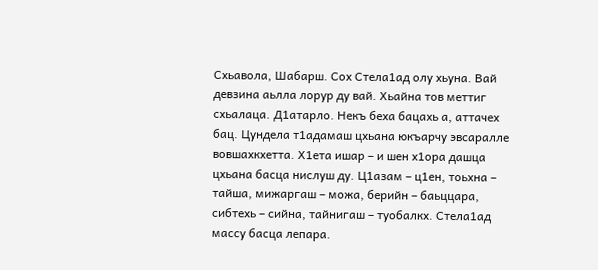Схьавола, Шабарш. Сох Стела1ад олу хьуна. Вай девзина аьлла лорур ду вай. Хьайна тов меттиг схьалаца. Д1атарло. Некъ беха бацахь а, аттачех бац. Цундела т1адамаш цхьана юкъарчу эвсаралле вовшахкхетта. Х1ета ишар – и шен х1ора дашца цхьана басца нислуш ду. Ц1азам – ц1ен, тоьхна – тайша, мижаргаш – можа, берийн – баьццара, сибтехь – сийна, тайнигаш – туобалкх. Стела1ад массу басца лепара.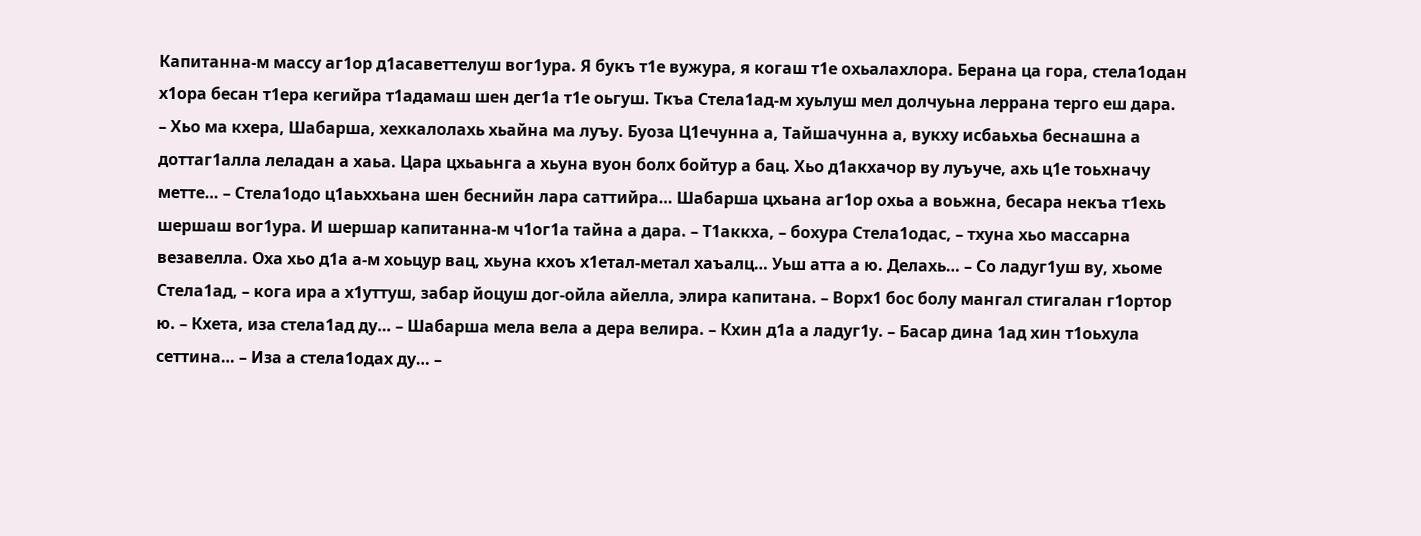Капитанна-м массу аг1ор д1асаветтелуш вог1ура. Я букъ т1е вужура, я когаш т1е охьалахлора. Берана ца гора, стела1одан х1ора бесан т1ера кегийра т1адамаш шен дег1а т1е оьгуш. Ткъа Стела1ад-м хуьлуш мел долчуьна леррана терго еш дара. – Хьо ма кхера, Шабарша, хехкалолахь хьайна ма луъу. Буоза Ц1ечунна а, Тайшачунна а, вукху исбаьхьа беснашна а доттаг1алла леладан а хаьа. Цара цхьаьнга а хьуна вуон болх бойтур а бац. Хьо д1акхачор ву луъуче, ахь ц1е тоьхначу метте… – Стела1одо ц1аьххьана шен беснийн лара саттийра… Шабарша цхьана аг1ор охьа а воьжна, бесара некъа т1ехь шершаш вог1ура. И шершар капитанна-м ч1ог1а тайна а дара. – Т1аккха, – бохура Стела1одас, – тхуна хьо массарна везавелла. Оха хьо д1а а-м хоьцур вац, хьуна кхоъ х1етал-метал хаъалц… Уьш атта а ю. Делахь… – Со ладуг1уш ву, хьоме Стела1ад, – кога ира а х1уттуш, забар йоцуш дог-ойла айелла, элира капитана. – Ворх1 бос болу мангал стигалан г1ортор ю. – Кхета, иза стела1ад ду… – Шабарша мела вела а дера велира. – Кхин д1а а ладуг1у. – Басар дина 1ад хин т1оьхула сеттина… – Иза а стела1одах ду… –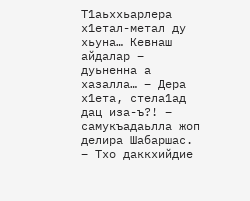Т1аьххьарлера х1етал-метал ду хьуна… Кевнаш айдалар – дуьненна а хазалла… – Дера х1ета, стела1ад дац иза-ъ?! – самукъадаьлла жоп делира Шабаршас. – Тхо даккхийдие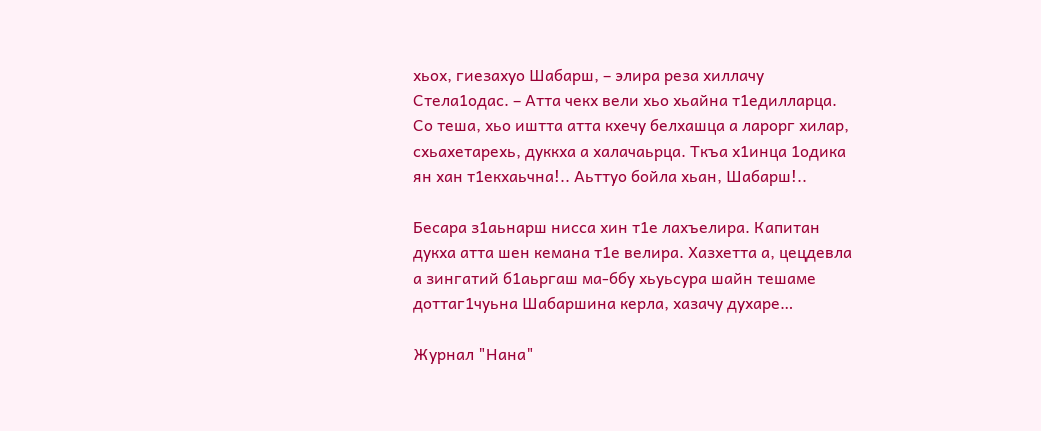хьох, гиезахуо Шабарш, – элира реза хиллачу Стела1одас. – Атта чекх вели хьо хьайна т1едилларца. Со теша, хьо иштта атта кхечу белхашца а ларорг хилар, схьахетарехь, дуккха а халачаьрца. Ткъа х1инца 1одика ян хан т1екхаьчна!.. Аьттуо бойла хьан, Шабарш!..

Бесара з1аьнарш нисса хин т1е лахъелира. Капитан дукха атта шен кемана т1е велира. Хазхетта а, цецдевла а зингатий б1аьргаш ма-ббу хьуьсура шайн тешаме доттаг1чуьна Шабаршина керла, хазачу духаре…

Журнал "Нана"